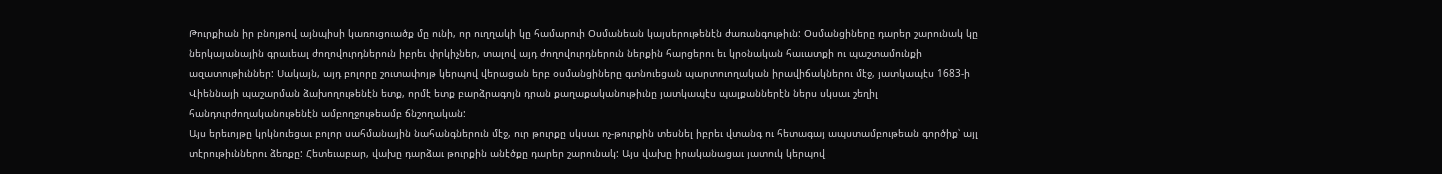Թուրքիան իր բնոյթով այնպիսի կառուցուածք մը ունի, որ ուղղակի կը համարուի Օսմանեան կայսերութենէն ժառանգութիւն: Օսմանցիները դարեր շարունակ կը ներկայանային գրաւեալ ժողովուրդներուն իբրեւ փրկիչներ, տալով այդ ժողովուրդներուն ներքին հարցերու եւ կրօնական հաւատքի ու պաշտամունքի ազատութիւններ: Սակայն, այդ բոլորը շուտափոյթ կերպով վերացան երբ օսմանցիները գտնուեցան պարտուողական իրավիճակներու մէջ, յատկապէս 1683-ի Վիեննայի պաշարման ձախողութենէն ետք, որմէ ետք բարձրագոյն դրան քաղաքականութիւնը յատկապէս պալքաններէն ներս սկսաւ շեղիլ հանդուրժողականութենէն ամբողջութեամբ ճնշողական:
Այս երեւոյթը կրկնուեցաւ բոլոր սահմանային նահանգներուն մէջ, ուր թուրքը սկսաւ ոչ-թուրքին տեսնել իբրեւ վտանգ ու հետագայ ապստամբութեան գործիք՝ այլ տէրութիւններու ձեռքը: Հետեւաբար, վախը դարձաւ թուրքին անէծքը դարեր շարունակ: Այս վախը իրականացաւ յատուկ կերպով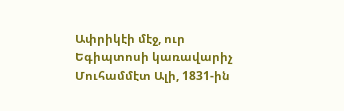Ափրիկէի մէջ, ուր Եգիպտոսի կառավարիչ Մուհամմէտ Ալի, 1831-ին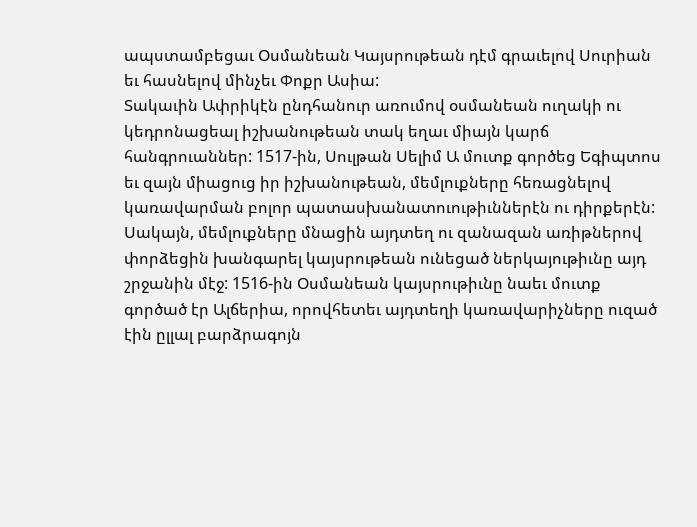ապստամբեցաւ Օսմանեան Կայսրութեան դէմ գրաւելով Սուրիան եւ հասնելով մինչեւ Փոքր Ասիա:
Տակաւին Ափրիկէն ընդհանուր առումով օսմանեան ուղակի ու կեդրոնացեալ իշխանութեան տակ եղաւ միայն կարճ հանգրուաններ: 1517-ին, Սուլթան Սելիմ Ա մուտք գործեց Եգիպտոս եւ զայն միացուց իր իշխանութեան, մեմլուքները հեռացնելով կառավարման բոլոր պատասխանատուութիւններէն ու դիրքերէն: Սակայն, մեմլուքները մնացին այդտեղ ու զանազան առիթներով փորձեցին խանգարել կայսրութեան ունեցած ներկայութիւնը այդ շրջանին մէջ: 1516-ին Օսմանեան կայսրութիւնը նաեւ մուտք գործած էր Ալճերիա, որովհետեւ այդտեղի կառավարիչները ուզած էին ըլլալ բարձրագոյն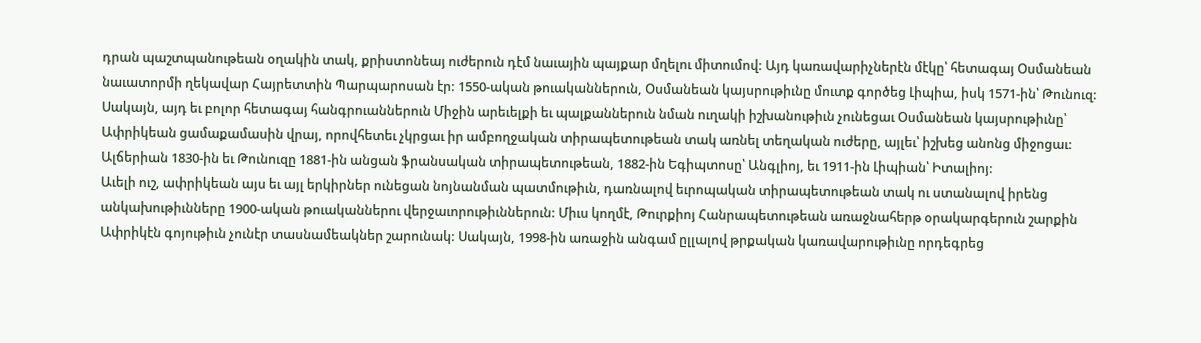դրան պաշտպանութեան օղակին տակ, քրիստոնեայ ուժերուն դէմ նաւային պայքար մղելու միտումով: Այդ կառավարիչներէն մէկը՝ հետագայ Օսմանեան նաւատորմի ղեկավար Հայրետտին Պարպարոսան էր: 1550-ական թուականներուն, Օսմանեան կայսրութիւնը մուտք գործեց Լիպիա, իսկ 1571-ին՝ Թունուզ: Սակայն, այդ եւ բոլոր հետագայ հանգրուաններուն Միջին արեւելքի եւ պալքաններուն նման ուղակի իշխանութիւն չունեցաւ Օսմանեան կայսրութիւնը՝ Ափրիկեան ցամաքամասին վրայ, որովհետեւ չկրցաւ իր ամբողջական տիրապետութեան տակ առնել տեղական ուժերը, այլեւ՝ իշխեց անոնց միջոցաւ: Ալճերիան 1830-ին եւ Թունուզը 1881-ին անցան ֆրանսական տիրապետութեան, 1882-ին Եգիպտոսը՝ Անգլիոյ, եւ 1911-ին Լիպիան՝ Իտալիոյ:
Աւելի ուշ, ափրիկեան այս եւ այլ երկիրներ ունեցան նոյնանման պատմութիւն, դառնալով եւրոպական տիրապետութեան տակ ու ստանալով իրենց անկախութիւնները 1900-ական թուականներու վերջաւորութիւններուն: Միւս կողմէ, Թուրքիոյ Հանրապետութեան առաջնահերթ օրակարգերուն շարքին Ափրիկէն գոյութիւն չունէր տասնամեակներ շարունակ: Սակայն, 1998-ին առաջին անգամ ըլլալով թրքական կառավարութիւնը որդեգրեց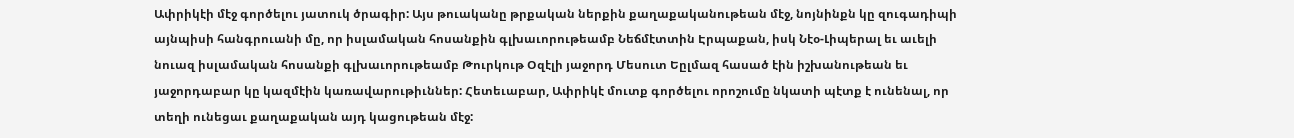Ափրիկէի մէջ գործելու յատուկ ծրագիր: Այս թուականը թրքական ներքին քաղաքականութեան մէջ, նոյնինքն կը զուգադիպի այնպիսի հանգրուանի մը, որ իսլամական հոսանքին գլխաւորութեամբ Նեճմէտտին Էրպաքան, իսկ Նէօ-Լիպերալ եւ աւելի նուազ իսլամական հոսանքի գլխաւորութեամբ Թուրկութ Օզէլի յաջորդ Մեսուտ Եըլմազ հասած էին իշխանութեան եւ յաջորդաբար կը կազմէին կառավարութիւններ: Հետեւաբար, Ափրիկէ մուտք գործելու որոշումը նկատի պէտք է ունենալ, որ տեղի ունեցաւ քաղաքական այդ կացութեան մէջ: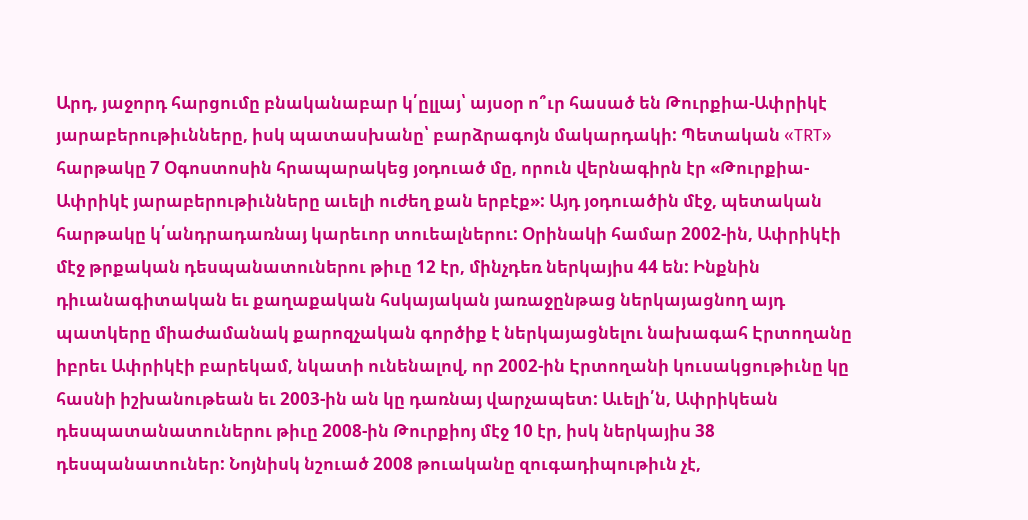Արդ, յաջորդ հարցումը բնականաբար կ՛ըլլայ՝ այսօր ո՞ւր հասած են Թուրքիա-Ափրիկէ յարաբերութիւնները, իսկ պատասխանը՝ բարձրագոյն մակարդակի: Պետական «TRT» հարթակը 7 Օգոստոսին հրապարակեց յօդուած մը, որուն վերնագիրն էր «Թուրքիա-Ափրիկէ յարաբերութիւնները աւելի ուժեղ քան երբէք»: Այդ յօդուածին մէջ, պետական հարթակը կ՛անդրադառնայ կարեւոր տուեալներու: Օրինակի համար 2002-ին, Ափրիկէի մէջ թրքական դեսպանատուներու թիւը 12 էր, մինչդեռ ներկայիս 44 են: Ինքնին դիւանագիտական եւ քաղաքական հսկայական յառաջընթաց ներկայացնող այդ պատկերը միաժամանակ քարոզչական գործիք է ներկայացնելու նախագահ Էրտողանը իբրեւ Ափրիկէի բարեկամ, նկատի ունենալով, որ 2002-ին Էրտողանի կուսակցութիւնը կը հասնի իշխանութեան եւ 2003-ին ան կը դառնայ վարչապետ: Աւելի՛ն, Ափրիկեան դեսպատանատուներու թիւը 2008-ին Թուրքիոյ մէջ 10 էր, իսկ ներկայիս 38 դեսպանատուներ: Նոյնիսկ նշուած 2008 թուականը զուգադիպութիւն չէ,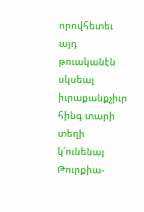որովհետեւ այդ թուականէն սկսեալ իւրաքանքչիւր հինգ տարի տեղի կ՛ունենայ Թուրքիա-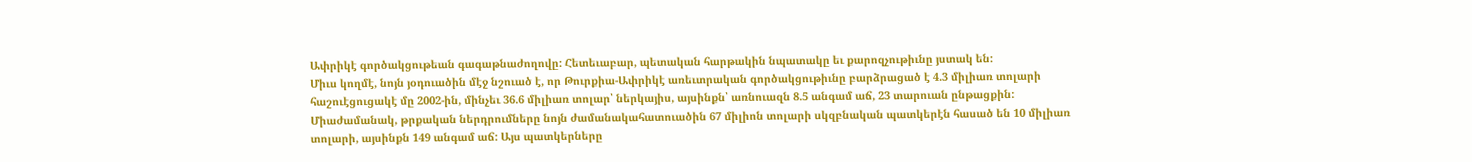Ափրիկէ գործակցութեան գագաթնաժողովը: Հետեւաբար, պետական հարթակին նպատակը եւ քարոզչութիւնը յստակ են:
Միւս կողմէ, նոյն յօդուածին մէջ նշուած է, որ Թուրքիա-Ափրիկէ առեւտրական գործակցութիւնը բարձրացած է 4.3 միլիառ տոլարի հաշուէցուցակէ մը 2002-ին, մինչեւ 36.6 միլիառ տոլար՝ ներկայիս, այսինքն՝ առնուազն 8.5 անգամ աճ, 23 տարուան ընթացքին: Միաժամանակ, թրքական ներդրումները նոյն ժամանակահատուածին 67 միլիոն տոլարի սկզբնական պատկերէն հասած են 10 միլիառ տոլարի, այսինքն 149 անգամ աճ: Այս պատկերները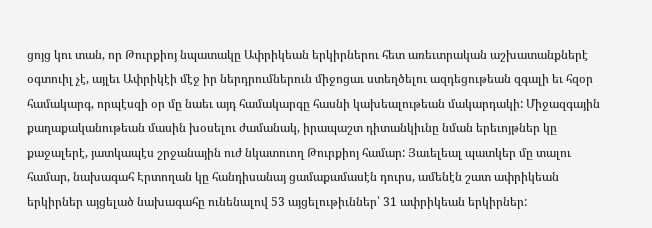ցոյց կու տան, որ Թուրքիոյ նպատակը Ափրիկեան երկիրներու հետ առեւտրական աշխատանքներէ օգտուիլ չէ, այլեւ Ափրիկէի մէջ իր ներդրումներուն միջոցաւ ստեղծելու ազդեցութեան զգալի եւ հզօր համակարգ, որպէսզի օր մը նաեւ այդ համակարգը հասնի կախեալութեան մակարդակի: Միջազգային քաղաքականութեան մասին խօսելու ժամանակ, իրապաշտ դիտանկիւնը նման երեւոյթներ կը քաջալերէ, յատկապէս շրջանային ուժ նկատուող Թուրքիոյ համար: Յաւելեալ պատկեր մը տալու համար, նախագահ Էրտողան կը հանդիսանայ ցամաքամասէն դուրս, ամենէն շատ ափրիկեան երկիրներ այցելած նախագահը ունենալով 53 այցելութիւններ՝ 31 ափրիկեան երկիրներ: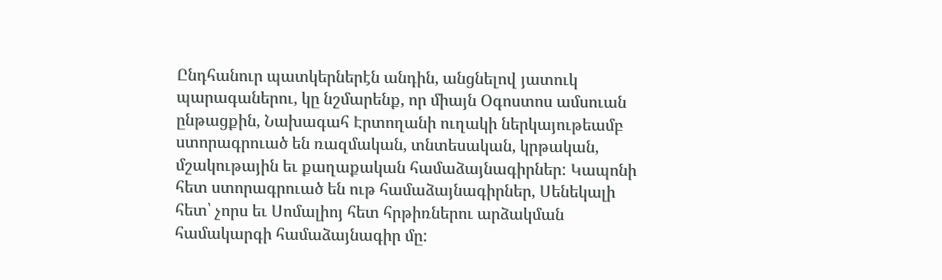Ընդհանուր պատկերներէն անդին, անցնելով յատուկ պարագաներու, կը նշմարենք, որ միայն Օգոստոս ամսուան ընթացքին, Նախագահ Էրտողանի ուղակի ներկայութեամբ ստորագրուած են ռազմական, տնտեսական, կրթական, մշակութային եւ քաղաքական համաձայնագիրներ: Կապոնի հետ ստորագրուած են ութ համաձայնագիրներ, Սենեկալի հետ՝ չորս եւ Սոմալիոյ հետ հրթիռներու արձակման համակարգի համաձայնագիր մը: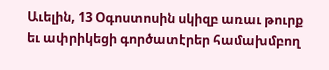Աւելին, 13 Օգոստոսին սկիզբ առաւ թուրք եւ ափրիկեցի գործատէրեր համախմբող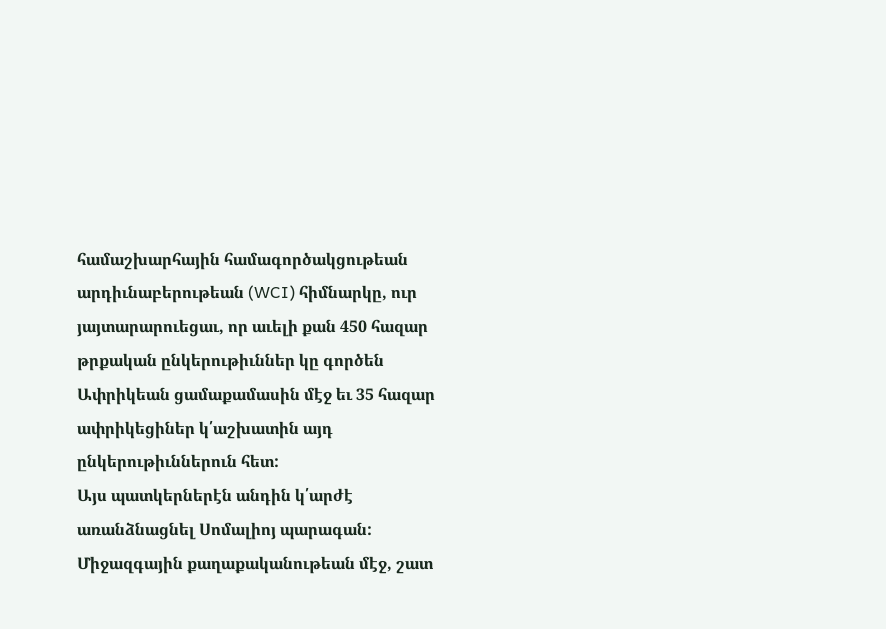համաշխարհային համագործակցութեան արդիւնաբերութեան (WCI) հիմնարկը, ուր յայտարարուեցաւ, որ աւելի քան 450 հազար թրքական ընկերութիւններ կը գործեն Ափրիկեան ցամաքամասին մէջ եւ 35 հազար ափրիկեցիներ կ՛աշխատին այդ ընկերութիւններուն հետ:
Այս պատկերներէն անդին կ՛արժէ առանձնացնել Սոմալիոյ պարագան: Միջազգային քաղաքականութեան մէջ, շատ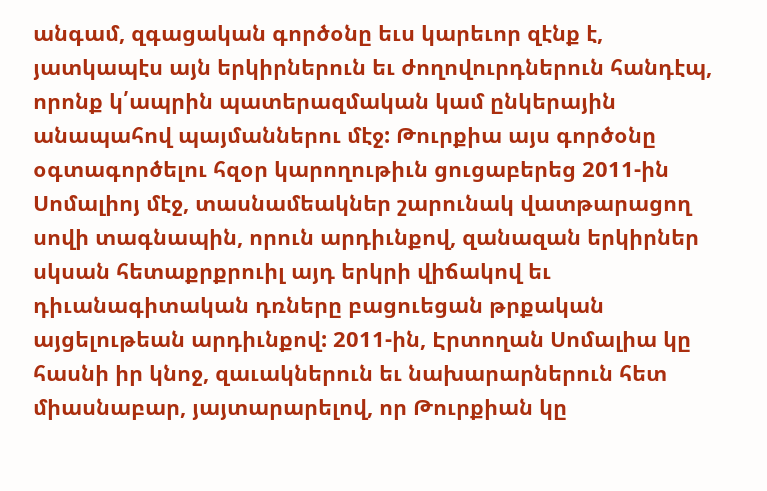անգամ, զգացական գործօնը եւս կարեւոր զէնք է, յատկապէս այն երկիրներուն եւ ժողովուրդներուն հանդէպ, որոնք կ՛ապրին պատերազմական կամ ընկերային անապահով պայմաններու մէջ: Թուրքիա այս գործօնը օգտագործելու հզօր կարողութիւն ցուցաբերեց 2011-ին Սոմալիոյ մէջ, տասնամեակներ շարունակ վատթարացող սովի տագնապին, որուն արդիւնքով, զանազան երկիրներ սկսան հետաքրքրուիլ այդ երկրի վիճակով եւ դիւանագիտական դռները բացուեցան թրքական այցելութեան արդիւնքով: 2011-ին, Էրտողան Սոմալիա կը հասնի իր կնոջ, զաւակներուն եւ նախարարներուն հետ միասնաբար, յայտարարելով, որ Թուրքիան կը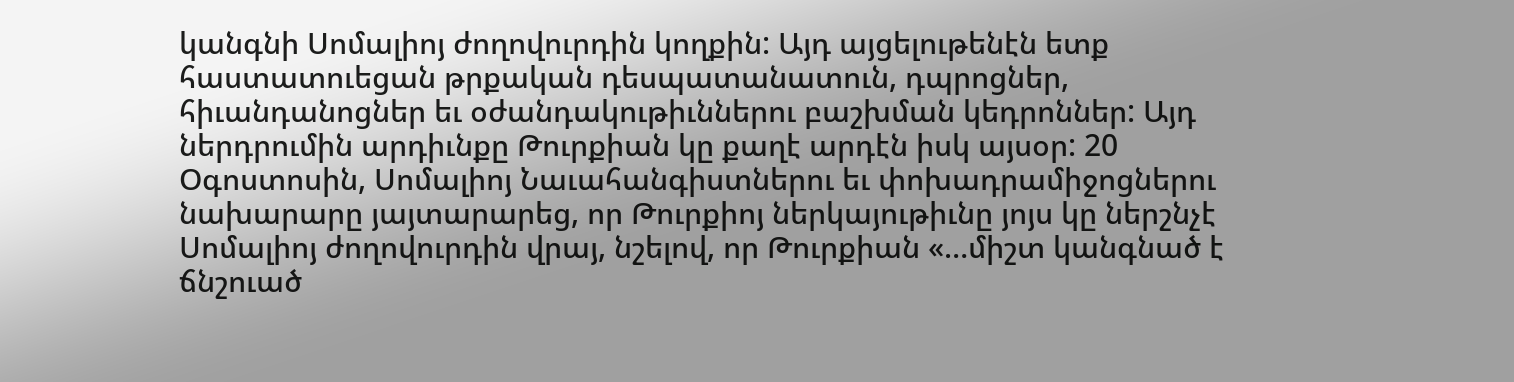կանգնի Սոմալիոյ ժողովուրդին կողքին: Այդ այցելութենէն ետք հաստատուեցան թրքական դեսպատանատուն, դպրոցներ, հիւանդանոցներ եւ օժանդակութիւններու բաշխման կեդրոններ: Այդ ներդրումին արդիւնքը Թուրքիան կը քաղէ արդէն իսկ այսօր: 20 Օգոստոսին, Սոմալիոյ Նաւահանգիստներու եւ փոխադրամիջոցներու նախարարը յայտարարեց, որ Թուրքիոյ ներկայութիւնը յոյս կը ներշնչէ Սոմալիոյ ժողովուրդին վրայ, նշելով, որ Թուրքիան «…միշտ կանգնած է ճնշուած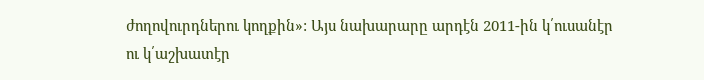ժողովուրդներու կողքին»: Այս նախարարը արդէն 2011-ին կ՛ուսանէր ու կ՛աշխատէր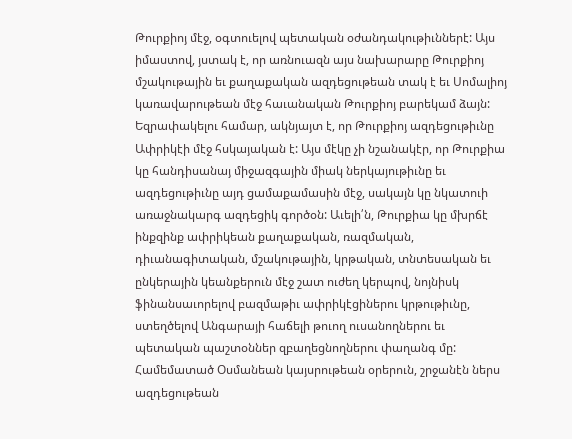Թուրքիոյ մէջ, օգտուելով պետական օժանդակութիւններէ: Այս իմաստով, յստակ է, որ առնուազն այս նախարարը Թուրքիոյ մշակութային եւ քաղաքական ազդեցութեան տակ է եւ Սոմալիոյ կառավարութեան մէջ հաւանական Թուրքիոյ բարեկամ ձայն:
Եզրափակելու համար, ակնյայտ է, որ Թուրքիոյ ազդեցութիւնը Ափրիկէի մէջ հսկայական է: Այս մէկը չի նշանակէր, որ Թուրքիա կը հանդիսանայ միջազգային միակ ներկայութիւնը եւ ազդեցութիւնը այդ ցամաքամասին մէջ, սակայն կը նկատուի առաջնակարգ ազդեցիկ գործօն: Աւելի՛ն, Թուրքիա կը մխրճէ ինքզինք ափրիկեան քաղաքական, ռազմական, դիւանագիտական, մշակութային, կրթական, տնտեսական եւ ընկերային կեանքերուն մէջ շատ ուժեղ կերպով, նոյնիսկ ֆինանսաւորելով բազմաթիւ ափրիկէցիներու կրթութիւնը, ստեղծելով Անգարայի հաճելի թուող ուսանողներու եւ պետական պաշտօններ զբաղեցնողներու փաղանգ մը:
Համեմատած Օսմանեան կայսրութեան օրերուն, շրջանէն ներս ազդեցութեան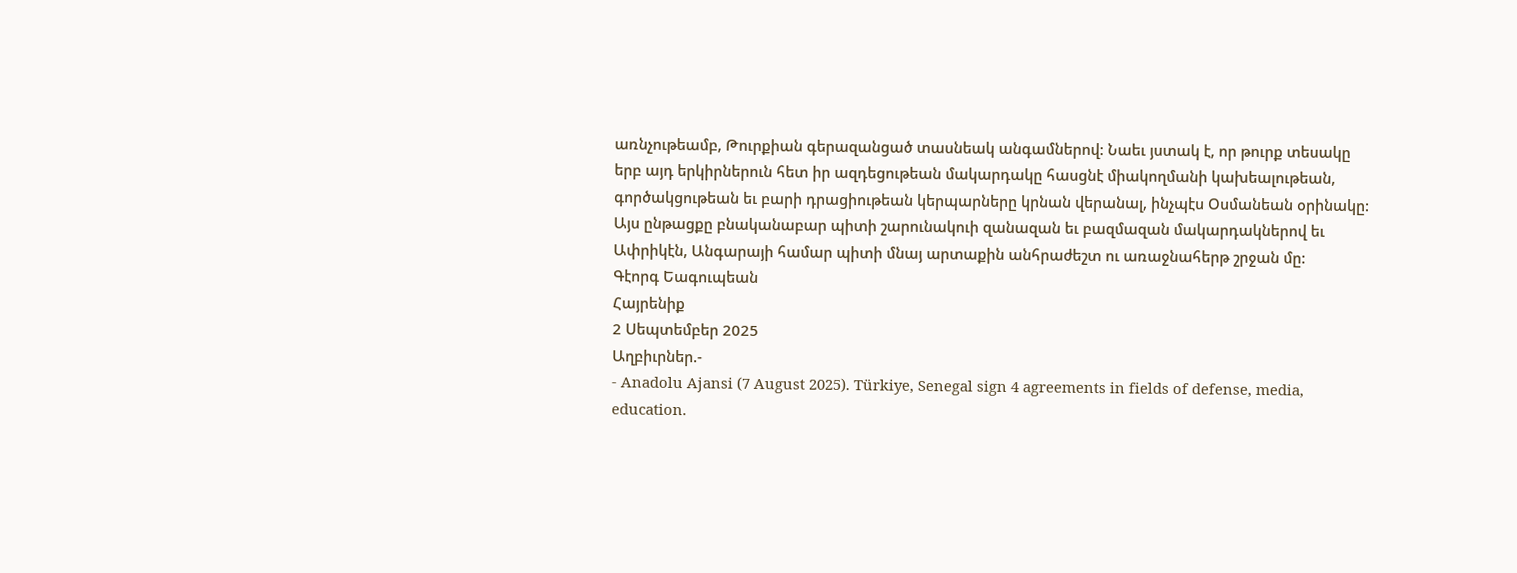առնչութեամբ, Թուրքիան գերազանցած տասնեակ անգամներով: Նաեւ յստակ է, որ թուրք տեսակը երբ այդ երկիրներուն հետ իր ազդեցութեան մակարդակը հասցնէ միակողմանի կախեալութեան, գործակցութեան եւ բարի դրացիութեան կերպարները կրնան վերանալ, ինչպէս Օսմանեան օրինակը: Այս ընթացքը բնականաբար պիտի շարունակուի զանազան եւ բազմազան մակարդակներով եւ Ափրիկէն, Անգարայի համար պիտի մնայ արտաքին անհրաժեշտ ու առաջնահերթ շրջան մը:
Գէորգ Եագուպեան
Հայրենիք
2 Սեպտեմբեր 2025
Աղբիւրներ.-
- Anadolu Ajansi (7 August 2025). Türkiye, Senegal sign 4 agreements in fields of defense, media, education.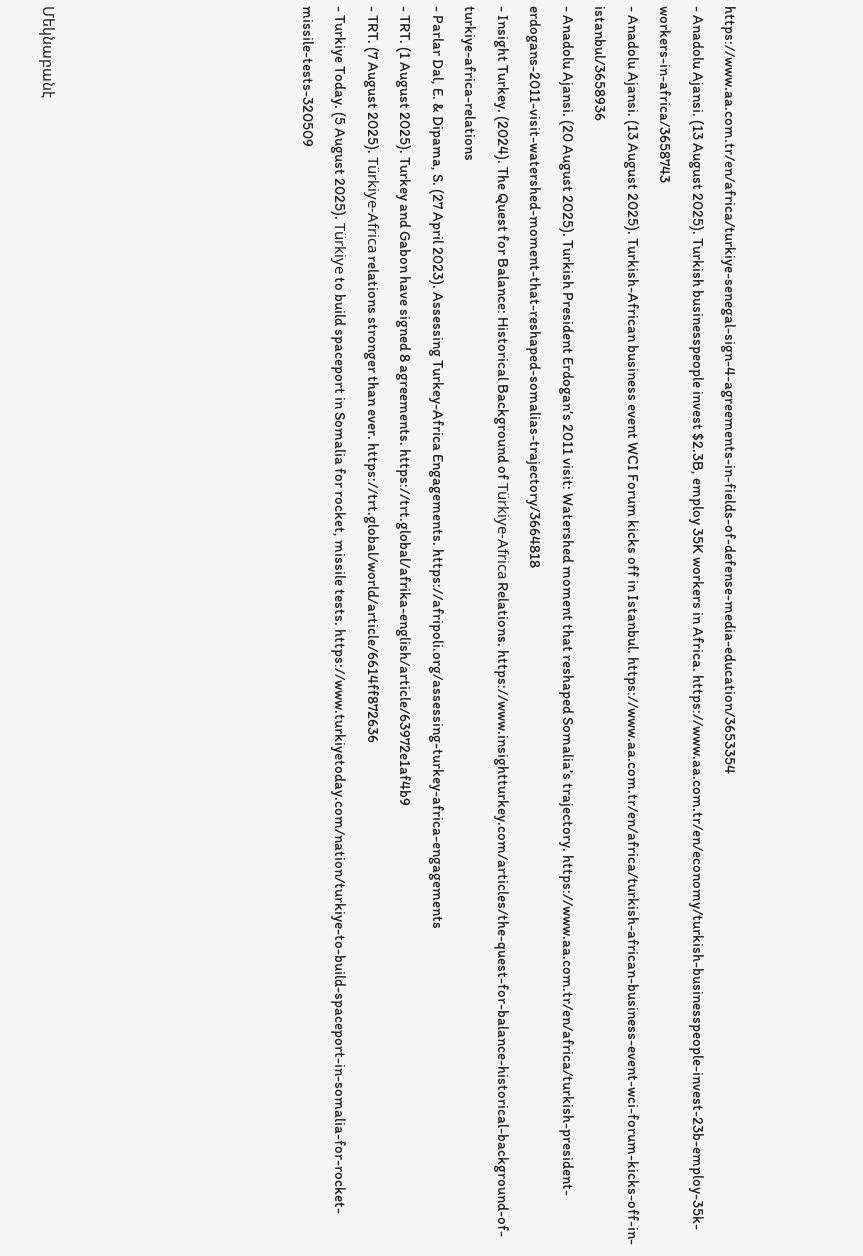https://www.aa.com.tr/en/africa/turkiye-senegal-sign-4-agreements-in-fields-of-defense-media-education/3653354
- Anadolu Ajansi. (13 August 2025). Turkish businesspeople invest $2.3B, employ 35K workers in Africa. https://www.aa.com.tr/en/economy/turkish-businesspeople-invest-23b-employ-35k-workers-in-africa/3658743
- Anadolu Ajansi. (13 August 2025). Turkish-African business event WCI Forum kicks off in Istanbul. https://www.aa.com.tr/en/africa/turkish-african-business-event-wci-forum-kicks-off-in-istanbul/3658936
- Anadolu Ajansi. (20 August 2025). Turkish President Erdogan’s 2011 visit: Watershed moment that reshaped Somalia’s trajectory. https://www.aa.com.tr/en/africa/turkish-president-erdogans-2011-visit-watershed-moment-that-reshaped-somalias-trajectory/3664818
- Insight Turkey. (2024). The Quest for Balance: Historical Background of Türkiye-Africa Relations. https://www.insightturkey.com/articles/the-quest-for-balance-historical-background-of-turkiye-africa-relations
- Parlar Dal, E. & Dipama, S. (27 April 2023). Assessing Turkey-Africa Engagements. https://afripoli.org/assessing-turkey-africa-engagements
- TRT. (1 August 2025). Turkey and Gabon have signed 8 agreements. https://trt.global/afrika-english/article/63972e1af4b9
- TRT. (7 August 2025). Türkiye-Africa relations stronger than ever. https://trt.global/world/article/6614ff872636
- Turkiye Today. (5 August 2025). Türkiye to build spaceport in Somalia for rocket, missile tests. https://www.turkiyetoday.com/nation/turkiye-to-build-spaceport-in-somalia-for-rocket-missile-tests-320509







Մեկնաբանէ